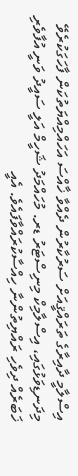އިސްލާމީ ދާއިރާގެ ތަރައްޤީއަށް ސަރުކާރުން ދެއްވާ ޚާއްސަ އަހައްމިއްޔަތުކަން ފާހަގަކުރެވޭ މިދަނޑިވަޅުގައި، އިސްލާމިކް މިނިސްޓަރު ޑރ. މުހައްމަދު ޝަހީމް އަލީ ސައީދު ވަނީ އުފާވެރި ޚަބަރެއް ދިވެހި ރައްޔިތުންނާ ހިއްސާކުރައްވާފައެވެ. އެއީ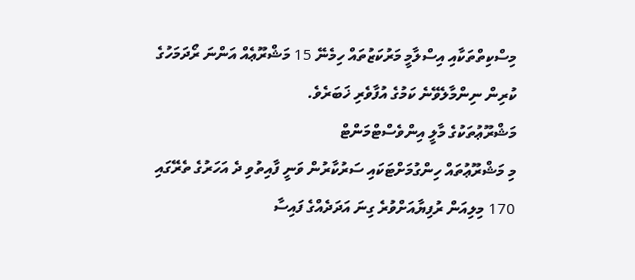މިސްކިތްތަކާއި އިސްލާމީ މަރުކަޒުތައް ހިމެނޭ 15 މަޝްރޫޢެއް އަންނަ ރޯދަމަހުގެ ކުރިން ނިންމާލެވޭނެ ކަމުގެ އުފާވެރި ޚަބަރެވެ.
މަޝްރޫޢުތަކުގެ މާލީ އިންވެސްޓްމަންޓް
މި މަޝްރޫޢުތައް ހިންގުމަށްޓަކައި ސަރުކާރުން ވަނީ ފާއިތުވި ދެ އަހަރުގެ ތެރޭގައި 170 މިލިއަން ރުފިޔާއަށްވުރެ ގިނަ އަދަދެއްގެ ފައިސާ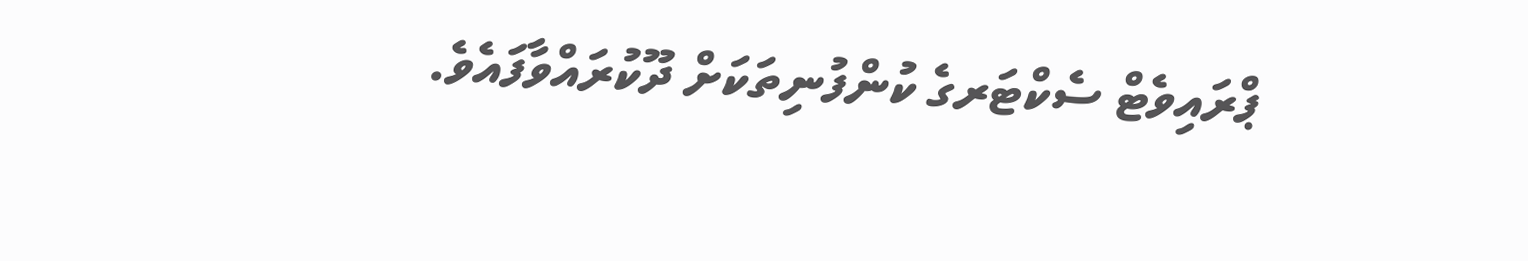ޕްރައިވެޓް ސެކްޓަރގެ ކުންފުނިތަކަށް ދޫކުރައްވާފައެވެ.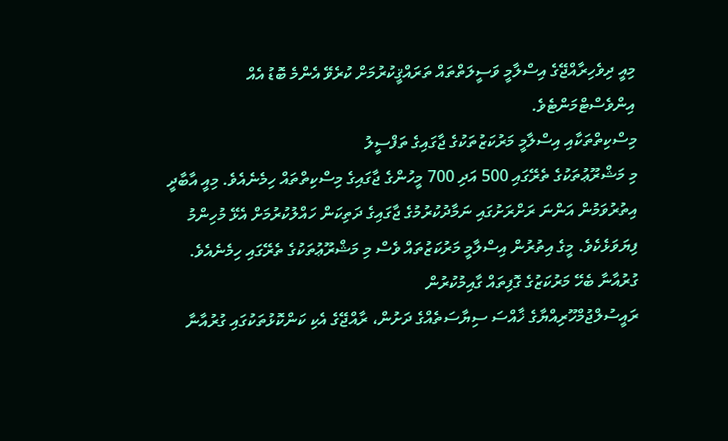މިއީ ދިވެހިރާއްޖޭގެ އިސްލާމީ ވަސީލަތްތައް ތަރައްޤީކުރުމަށް ކުރެވޭ އެންމެ ބޮޑު އެއް އިންވެސްޓްމަންޓެވެ.
މިސްކިތްތަކާއި އިސްލާމީ މަރުކަޒުތަކުގެ ޖާގައިގެ ތަފްސީލު
މި މަޝްރޫޢުތަކުގެ ތެރޭގައި 500 އަދި 700 މީހުންގެ ޖާގައިގެ މިސްކިތްތައް ހިމެނެއެވެ. މިއީ އާބާދީ އިތުރުވަމުން އަންނަ ރަށްރަށުގައި ނަމާދުކުރުމުގެ ޖާގައިގެ ދަތިކަން ހައްލުކުރުމަށް އެޅޭ މުހިންމު ފިޔަވަޅެކެވެ. މީގެ އިތުރުން އިސްލާމީ މަރުކަޒުތައް ވެސް މި މަޝްރޫޢުތަކުގެ ތެރޭގައި ހިމެނެއެވެ.
ގުރުއާނާ ބެހޭ މަރުކަޒުގެ ގޮފިތައް ގާއިމުކުރުން
ރައީސުލްޖުމްހޫރިއްޔާގެ ޚާއްސަ ސިޔާސަތެއްގެ ދަށުން، ރާއްޖޭގެ އެކި ކަންކޮޅުތަކުގައި ގުރުއާނާ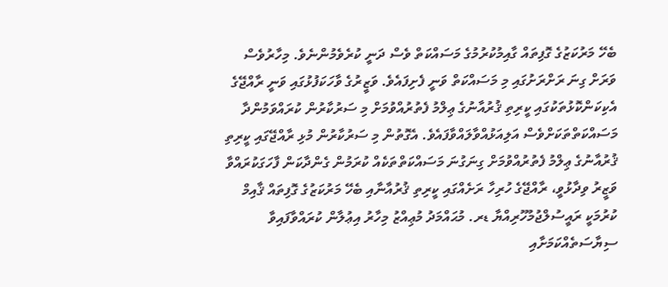ބެހޭ މަރުކަޒުގެ ގޮފިތައް ގާއިމުކުރުމުގެ މަސައްކަތް ވެސް ދަނީ ކުރެވެމުންނެވެ. މިހާރުވެސް ވަރަށް ގިނަ ރަށްރަށުގައި މި މަސައްކަތް ވަނީ ފެށިފައެވެ. ވަޒީރުގެ ވާހަކަފުޅުގައި ވަނީ ރާއްޖޭގެ އެކިކަންކޮޅުތަކުގައި ކީރިތި ޤުރުއާނުގެ ޢިލްމު ފެތުރުއްވުމަށް މި ސަރުކާރުން ކުރައްވަމުންދާ މަސައްކަތްތަކަށްވެސް އަލިއަޅުއްވާލައްވާފައެވެ. އެގޮތުން މި ސަރުކާރުން މުޅި ރާއްޖޭގައި ކީރިތި ޤުރުއާނުގެ ޢިލްމު ފެތުރުއްވުމަށް ގިނަގުނަ މަސައްކަތްތަކެއް ކުރަމުން ގެންދާކަން ފާހަގަކުރައްވާ ވަޒީރު ވިދާޅުވީ، ރާއްޖޭގެ ހުރިހާ ރަށެއްގައި ކީރިތި ޤުރުއާނާއި ބެހޭ މަރުކަޒުގެ ގޮފިތައް ޤާއިމް ކުރުމަކީ ރައީސުލްޖުމުހޫރިއްޔާ ޑރ. މުޙައްމަދު މުޢިއްޒު މިހާރު އިޢުލާން ކުރައްވާފައިވާ ސިޔާސަތެއްކަމަށާއި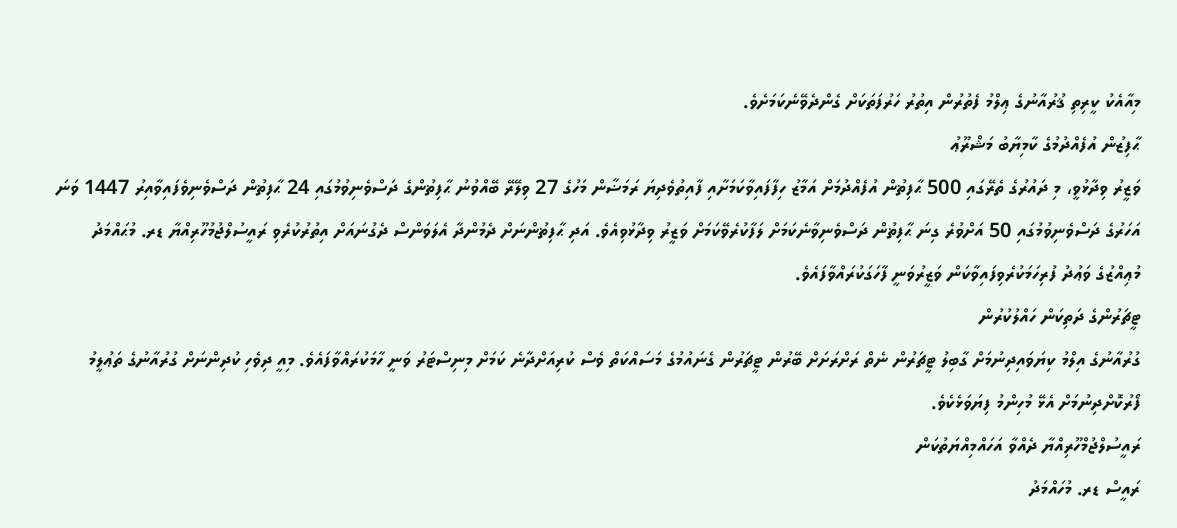މިއާއެކު ކީރިތި ޤުރުއާނުގެ ޢިލްމު ފެތުރުން އިތުރު ހަރުފަތަކަށް ގެންދެވޭނެކަމަށެވެ.
ޙާފިޒުން އުފެއްދުމުގެ ކާމިޔާބު މަޝްރޫޢު
ވަޒީރު ވިދާޅުވީ، މި ދައުރުގެ ތެރޭގައި 500 ޙާފިޡުން އުފެއްދުމަށް އަމާޒު ހިފާފައިވާކަމަށާއި ފާއިތުވެދިޔަ ރަމަޟާން މަހުގެ 27 ވިލޭރޭ ބޭއްވުނު ޙާފިޡުންގެ ދަސްވެނިވުމުގައި 24 ޙާފިޡުން ދަސްވެނިވެފައިވާއިރު 1447 ވަނަ އަހަރުގެ ދަސްވެނިވުމުގައި 50 އަށްވުރެ ގިނަ ޙާފިޡުން ދަސްވެނިވާނެކަމަށް ލަފާކުރެވޭކަމަށް ވަޒީރު ވިދާޅުވިއެވެ. އަދި ޙާފިޡުންނަށް ދެމުންދާ އެލަވަންސް ދެގުނައަށް އިތުރުކުރެވި ރައީސުލްޖުމުހޫރިއްޔާ ޑރ. މުޙައްމަދު މުޢިއްޒުގެ ވަޢުދު ފުރިހަމަކުރެވިފައިވާކަން ވަޒީރުވަނީ ފާހަގަކުރައްވާފައެވެ.
ޓީޗަރުންގެ ދަތިކަން ހައްލުކުރުން
ގުރުއާނުގެ އިލްމު ކިޔަވައިދިނުމަށް ގާބިލު ޓީޗަރުން ނެތް ރަށްރަށަށް ބޭރުން ޓީޗަރުން ގެނައުމުގެ މަސައްކަތް ވެސް ކުރިއަށްދާނެ ކަމަށް މިނިސްޓަރު ވަނީ ހާމަކުރައްވާފައެވެ. މިއީ ދިވެހި ކުދިންނަށް ގުރުއާނުގެ ތަޢުލީމު ފޯރުކޮށްދިނުމަށް އެޅޭ މުހިންމު ފިޔަވަޅެކެވެ.
ރައީސުލްޖުމްހޫރިއްޔާ ދެއްވާ އަހައްމިއްޔަތުކަން
ރައީސް ޑރ. މުހައްމަދު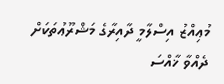މުޢިއްޒު އިސްލާމީ ދާއިރާގެ މަޝްރޫޢުތަކަށް ދެއްވާ ޚާއްސަ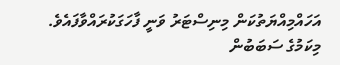އަހައްމިއްޔަތުކަން މިނިސްޓަރު ވަނީ ފާހަގަކުރައްވާފައެވެ. މިކަމުގެ ސަބަބުން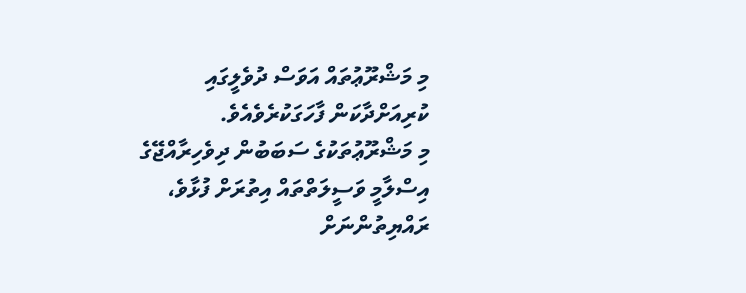މި މަޝްރޫޢުތައް އަވަސް ދުވެލީގައި ކުރިއަށްދާކަން ފާހަގަކުރެވެއެވެ.
މި މަޝްރޫޢުތަކުގެ ސަބަބުން ދިވެހިރާއްޖޭގެ އިސްލާމީ ވަސީލަތްތައް އިތުރަށް ފުޅާވެ، ރައްޔިތުންނަށް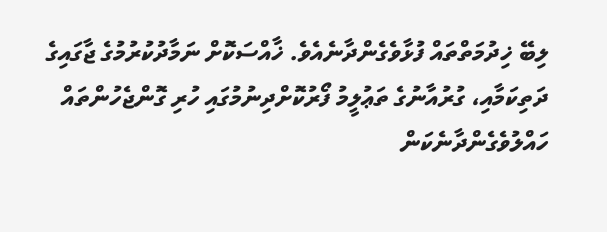ލިބޭ ޚިދުމަތްތައް ފުޅާވެގެންދާނެއެވެ. ޚާއްސަކޮށް ނަމާދުކުރުމުގެ ޖާގައިގެ ދަތިކަމާއި، ގުރުއާނުގެ ތަޢުލީމު ފޯރުކޮށްދިނުމުގައި ހުރި ގޮންޖެހުންތައް ހައްލުވެގެންދާނެކަން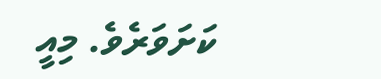ކަށަވަރެވެ. މިއީ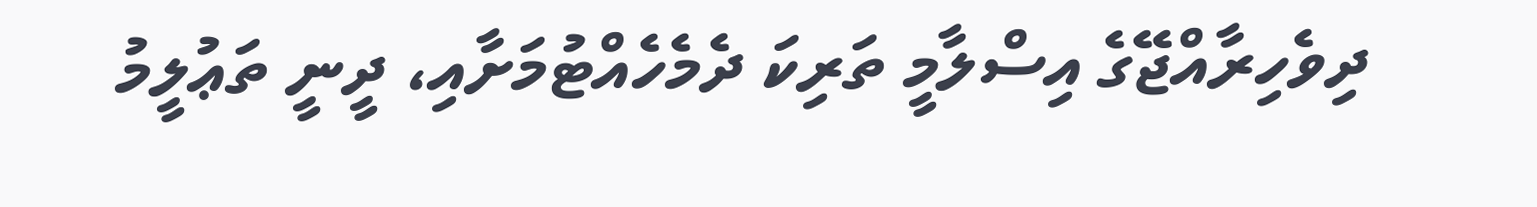ދިވެހިރާއްޖޭގެ އިސްލާމީ ތަރިކަ ދެމެހެއްޓުމަށާއި، ދީނީ ތަޢުލީމު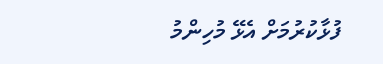ފުޅާކުރުމަށް އެޅޭ މުހިންމު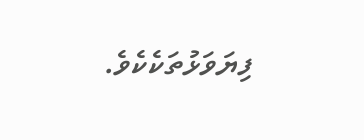ފިޔަވަޅުތަކެކެވެ.